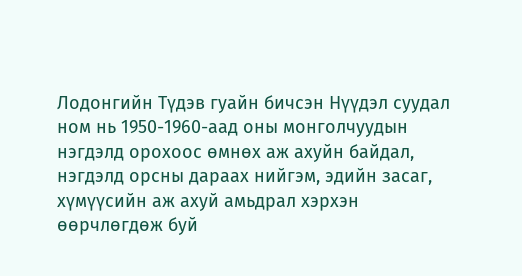Лодонгийн Түдэв гуайн бичсэн Нүүдэл суудал ном нь 1950-1960-аад оны монголчуудын нэгдэлд орохоос өмнөх аж ахуйн байдал, нэгдэлд орсны дараах нийгэм, эдийн засаг, хүмүүсийн аж ахуй амьдрал хэрхэн өөрчлөгдөж буй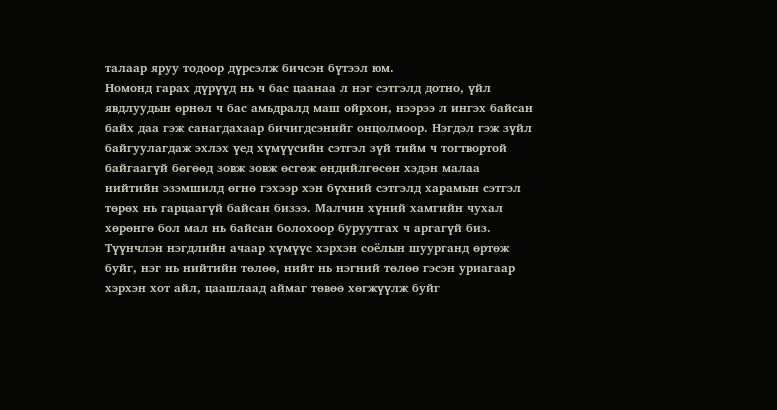талаар яруу тодоор дүрсэлж бичсэн бүтээл юм.
Номонд гарах дүрүүд нь ч бас цаанаа л нэг сэтгэлд дотно, үйл явдлуудын өрнөл ч бас амьдралд маш ойрхон, нээрээ л ингэх байсан байх даа гэж санагдахаар бичигдсэнийг онцолмоор. Нэгдэл гэж зүйл байгуулагдаж эхлэх үед хүмүүсийн сэтгэл зүй тийм ч тогтвортой байгаагүй бөгөөд зовж зовж өсгөж өндийлгөсөн хэдэн малаа нийтийн эзэмшилд өгнө гэхээр хэн бүхний сэтгэлд харамын сэтгэл төрөх нь гарцаагүй байсан бизээ. Малчин хүний хамгийн чухал хөрөнгө бол мал нь байсан болохоор буруутгах ч аргагүй биз. Түүнчлэн нэгдлийн ачаар хүмүүс хэрхэн соёлын шуурганд өртөж буйг, нэг нь нийтийн төлөө, нийт нь нэгний төлөө гэсэн уриагаар хэрхэн хот айл, цаашлаад аймаг төвөө хөгжүүлж буйг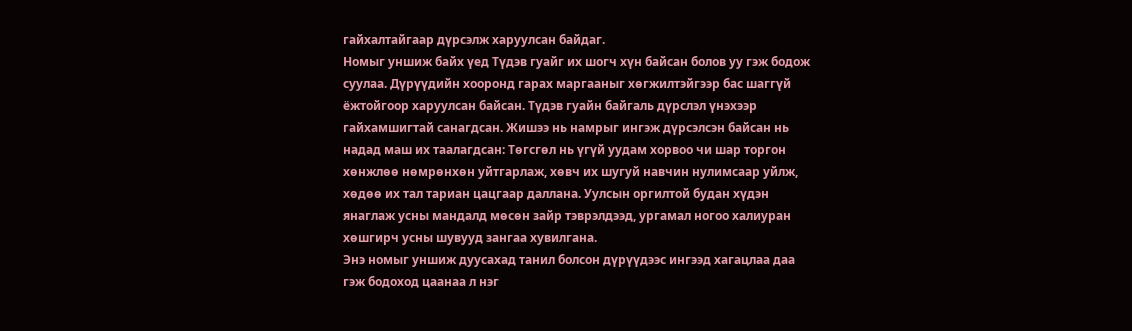гайхалтайгаар дүрсэлж харуулсан байдаг.
Номыг уншиж байх үед Түдэв гуайг их шогч хүн байсан болов уу гэж бодож суулаа. Дүрүүдийн хооронд гарах маргааныг хөгжилтэйгээр бас шаггүй ёжтойгоор харуулсан байсан. Түдэв гуайн байгаль дүрслэл үнэхээр гайхамшигтай санагдсан. Жишээ нь намрыг ингэж дүрсэлсэн байсан нь надад маш их таалагдсан: Төгсгөл нь үгүй уудам хорвоо чи шар торгон хөнжлөө нөмрөнхөн уйтгарлаж, хөвч их шугуй навчин нулимсаар уйлж, хөдөө их тал тариан цацгаар даллана. Уулсын оргилтой будан хүдэн янаглаж усны мандалд мөсөн зайр тэврэлдээд, ургамал ногоо халиуран хөшгирч усны шувууд зангаа хувилгана.
Энэ номыг уншиж дуусахад танил болсон дүрүүдээс ингээд хагацлаа даа гэж бодоход цаанаа л нэг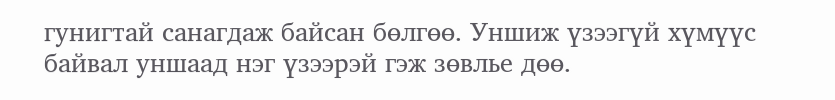гунигтай санагдаж байсан бөлгөө. Уншиж үзээгүй хүмүүс байвал уншаад нэг үзээрэй гэж зөвлье дөө.